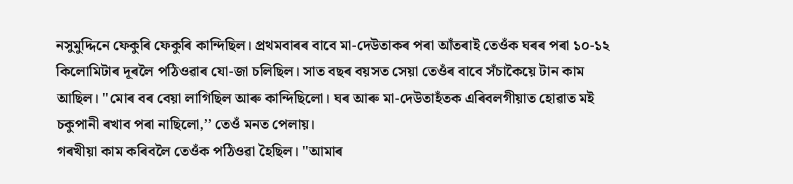নসুমুদ্দিনে ফেকুৰি ফেকুৰি কান্দিছিল। প্ৰথমবাৰৰ বাবে মা-দেউতাকৰ পৰা আঁতৰাই তেওঁক ঘৰৰ পৰা ১০-১২ কিলোমিটাৰ দূৰলৈ পঠিওৱাৰ যো-জা চলিছিল। সাত বছৰ বয়সত সেয়া তেওঁৰ বাবে সঁচাকৈয়ে টান কাম আছিল। ''মোৰ বৰ বেয়া লাগিছিল আৰু কান্দিছিলো। ঘৰ আৰু মা-দেউতাহঁতক এৰিবলগীয়াত হোৱাত মই চকুপানী ৰখাব পৰা নাছিলো,’’ তেওঁ মনত পেলায়।
গৰখীয়া কাম কৰিবলৈ তেওঁক পঠিওৱা হৈছিল। ''আমাৰ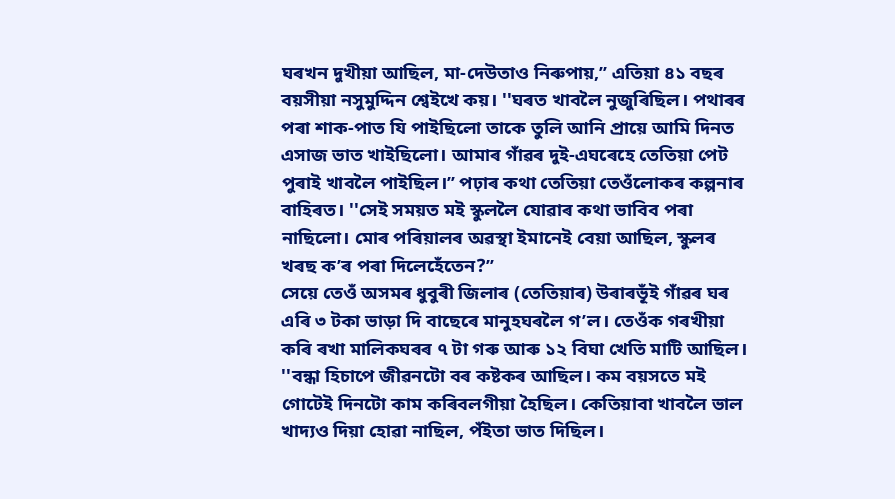ঘৰখন দুখীয়া আছিল, মা-দেউতাও নিৰুপায়,’’ এতিয়া ৪১ বছৰ বয়সীয়া নসুমুদ্দিন শ্বেইখে কয়। ''ঘৰত খাবলৈ নুজুৰিছিল। পথাৰৰ পৰা শাক-পাত যি পাইছিলো তাকে তুলি আনি প্ৰায়ে আমি দিনত এসাজ ভাত খাইছিলো। আমাৰ গাঁৱৰ দুই-এঘৰেহে তেতিয়া পেট পুৰাই খাবলৈ পাইছিল।’’ পঢ়াৰ কথা তেতিয়া তেওঁলোকৰ কল্পনাৰ বাহিৰত। ''সেই সময়ত মই স্কুললৈ যোৱাৰ কথা ভাবিব পৰা নাছিলো। মোৰ পৰিয়ালৰ অৱস্থা ইমানেই বেয়া আছিল, স্কুলৰ খৰছ ক’ৰ পৰা দিলেহেঁতেন?’’
সেয়ে তেওঁ অসমৰ ধুবুৰী জিলাৰ (তেতিয়াৰ) উৰাৰভূঁই গাঁৱৰ ঘৰ এৰি ৩ টকা ভাড়া দি বাছেৰে মানুহঘৰলৈ গ’ল। তেওঁক গৰখীয়া কৰি ৰখা মালিকঘৰৰ ৭ টা গৰু আৰু ১২ বিঘা খেতি মাটি আছিল। ''বন্ধা হিচাপে জীৱনটো বৰ কষ্টকৰ আছিল। কম বয়সতে মই গোটেই দিনটো কাম কৰিবলগীয়া হৈছিল। কেতিয়াবা খাবলৈ ভাল খাদ্যও দিয়া হোৱা নাছিল, পঁইতা ভাত দিছিল।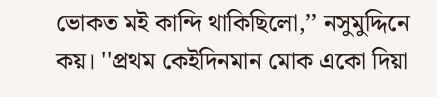ভোকত মই কান্দি থাকিছিলো,’’ নসুমুদ্দিনে কয়। ''প্ৰথম কেইদিনমান মোক একো দিয়া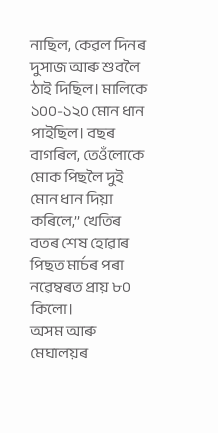নাছিল, কেৱল দিনৰ দুসাজ আৰু শুবলৈ ঠাই দিছিল। মালিকে ১০০-১২০ মোন ধান পাইছিল। বছৰ বাগৰিল, তেওঁলোকে মোক পিছলৈ দুই মোন ধান দিয়া কৰিলে,’’ খেতিৰ বতৰ শেষ হোৱাৰ পিছত মাৰ্চৰ পৰা নৱেম্বৰত প্ৰায় ৮০ কিলো।
অসম আৰু মেঘালয়ৰ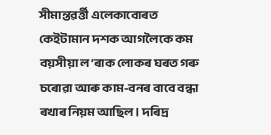সীমান্তৱৰ্ত্তী এলেকাবোৰত কেইটামান দশক আগলৈকে কম বয়সীয়া ল’ৰাক লোকৰ ঘৰত গৰু চৰোৱা আৰু কাম-বনৰ বাবে বন্ধা ৰখাৰ নিয়ম আছিল। দৰিদ্ৰ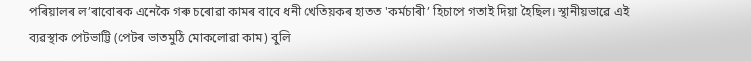পৰিয়ালৰ ল’ৰাবোৰক এনেকৈ গৰু চৰোৱা কামৰ বাবে ধনী খেতিয়কৰ হাতত 'কৰ্মচাৰী’ হিচাপে গতাই দিয়া হৈছিল। স্থানীয়ভাৱে এই ব্যৱস্থাক পেটভাট্টি (পেটৰ ভাতমুঠি মোকলোৱা কাম) বুলি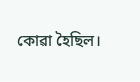কোৱা হৈছিল।